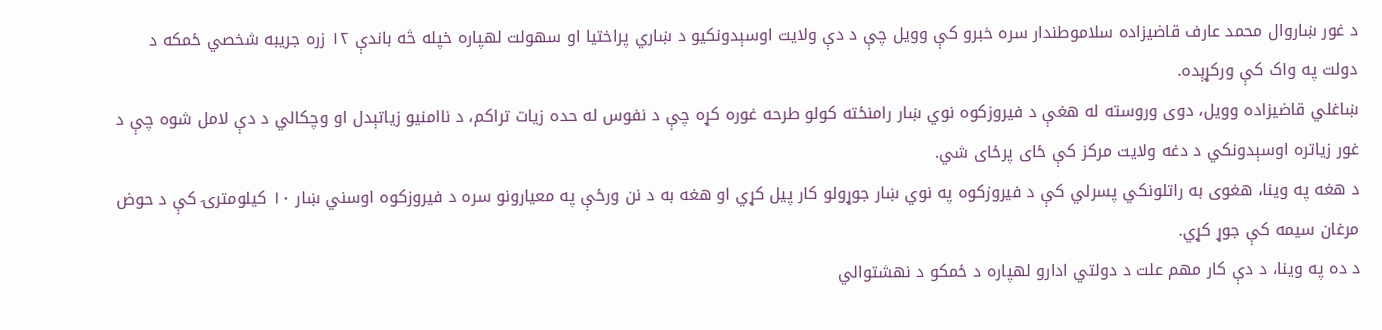د غور ښاروال محمد عارف قاضيزاده سلاموطندار سره خبرو کې وویل چې د دې ولایت اوسېدونکیو د ښاري پراختیا او سهولت لهپاره خپله څه باندې ۱۲ زره جریبه شخصي ځمکه د دولت په واک کې ورکړېده.
ښاغلي قاضيزاده وویل، دوی وروسته له هغې د فیروزکوه نوي ښار رامنځته کولو طرحه غوره کړه چې د نفوس له حده زیات تراکم، د ناامنیو زیاتېدل او وچکالي د دې لامل شوه چې د غور زیاتره اوسېدونکي د دغه ولایت مرکز کې ځای پرځای شي.
د هغه په وینا، هغوی به راتلونکي پسرلي کې د فیروزکوه په نوي ښار جوړولو کار پیل کړي او هغه به د نن ورځې په معیارونو سره د فیروزکوه اوسني ښار ۱۰ کیلومترۍ کې د حوض مرغان سیمه کې جوړ کړي.
د ده په وینا، د دې کار مهم علت د دولتي ادارو لهپاره د ځمکو د نهشتوالي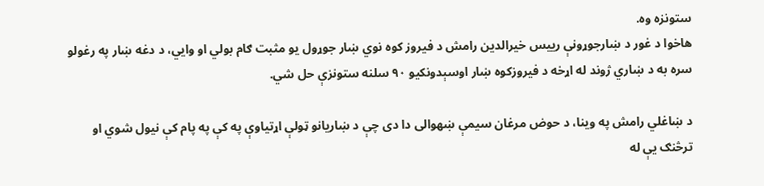ستونزه وه.
هاخوا د غور د ښارجوړونې رییس خیرالدین رامش د فیروز کوه نوي ښار جوړول یو مثبت ګام بولي او وايي، د دغه ښار په رغولو سره به د ښاري ژوند له اړخه د فیروزکوه ښار اوسېدونکیو ۹۰ سلنه ستونزې حل شي.

د ښاغلي رامش په وینا، د حوض مرغان سیمې ښهوالی دا دی چې د ښاریانو ټولې اړتیاوې په کې په پام کې نیول شوي او ترڅنګ یې له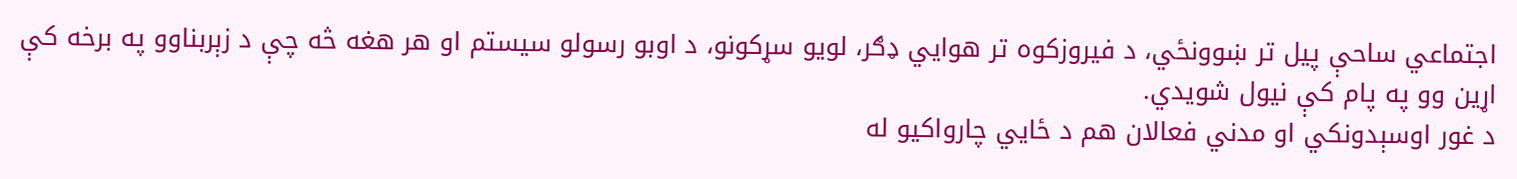اجتماعي ساحې پیل تر ښوونځي، د فیروزکوه تر هوايي ډګر، لویو سړکونو، د اوبو رسولو سیستم او هر هغه څه چې د زېربناوو په برخه کې اړین وو په پام کې نیول شويدي.
د غور اوسېدونکي او مدني فعالان هم د ځايي چارواکیو له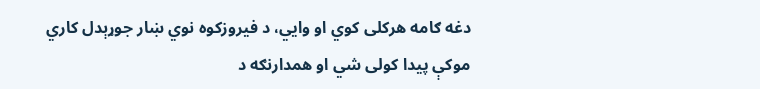دغه ګامه هرکلی کوي او وايي، د فیروزکوه نوي ښار جوړېدل کاري موکې پيدا کولی شي او همدارنګه د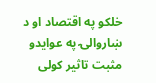خلکو په اقتصاد او د ښاروالۍ په عوایدو مثبت تاثیر کولی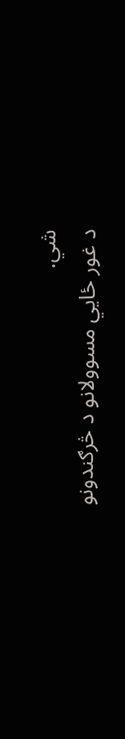شي.
د غور ځايي مسوولانو د څرګندونو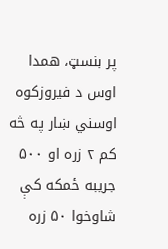پر بنسټ، همدا اوس د فیروزکوه اوسني ښار په څه کم ۲ زره او ۵۰۰ جریبه ځمکه کې شاوخوا ۵۰ زره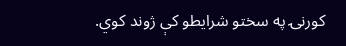کورنۍ په سختو شرایطو کې ژوند کوي.